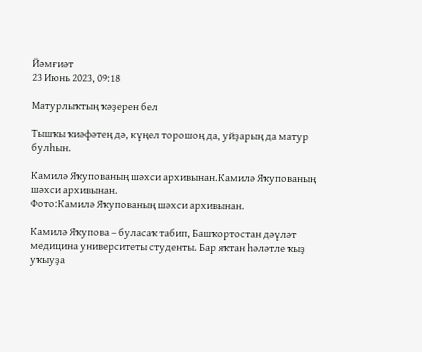Йәмғиәт
23 Июнь 2023, 09:18

Матурлыҡтың ҡәҙерен бел

Тышҡы ҡиәфәтең дә, күңел торошоң да, уйҙарың да матур булһын.

Камилә Яҡупованың шәхси архивынан.Камилә Яҡупованың шәхси архивынан.
Фото:Камилә Яҡупованың шәхси архивынан.

Камилә Яҡупова – буласаҡ табип, Башҡортостан дәүләт медицина университеты студенты. Бар яҡтан һәләтле ҡыҙ уҡыуҙа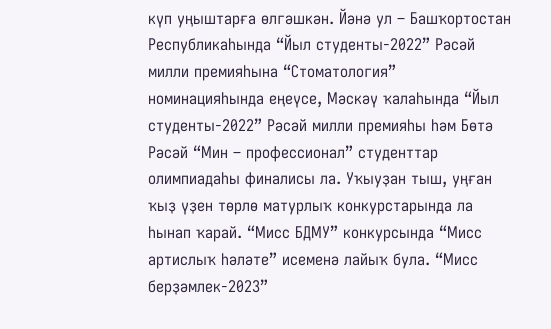күп уңыштарға өлгәшкән. Йәнә ул – Башҡортостан Республикаһында “Йыл студенты-2022” Рәсәй милли премияһына “Стоматология” номинацияһында еңеүсе, Мәскәү ҡалаһында “Йыл студенты-2022” Рәсәй милли премияһы һәм Бөтә Рәсәй “Мин – профессионал” студенттар олимпиадаһы финалисы ла. Уҡыуҙан тыш, уңған ҡыҙ үҙен төрлө матурлыҡ конкурстарында ла һынап ҡарай. “Мисс БДМУ” конкурсында “Мисс артислыҡ һәләте” исеменә лайыҡ була. “Мисс берҙәмлек-2023”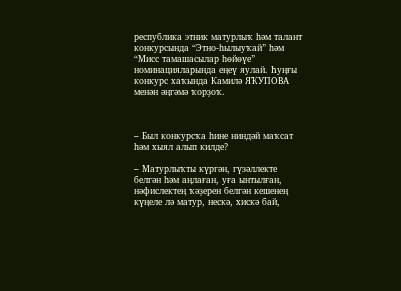республика этник матурлыҡ һәм талант конкурсында “Этно-һылыуҡай” һәм “Мисс тамашасылар һөйөүе” номинацияларында еңеү яулай. Һуңғы конкурс хаҡында Камилә ЯҠУПОВА менән әңгәмә ҡорҙоҡ.



– Был конкурсҡа һине ниндәй маҡсат һәм хыял алып килде?

– Матурлыҡты күргән, гүзәллекте белгән һәм аңлаған, уға ынтылған, нәфислектең ҡәҙерен белгән кешенең күңеле лә матур, нескә, хискә бай,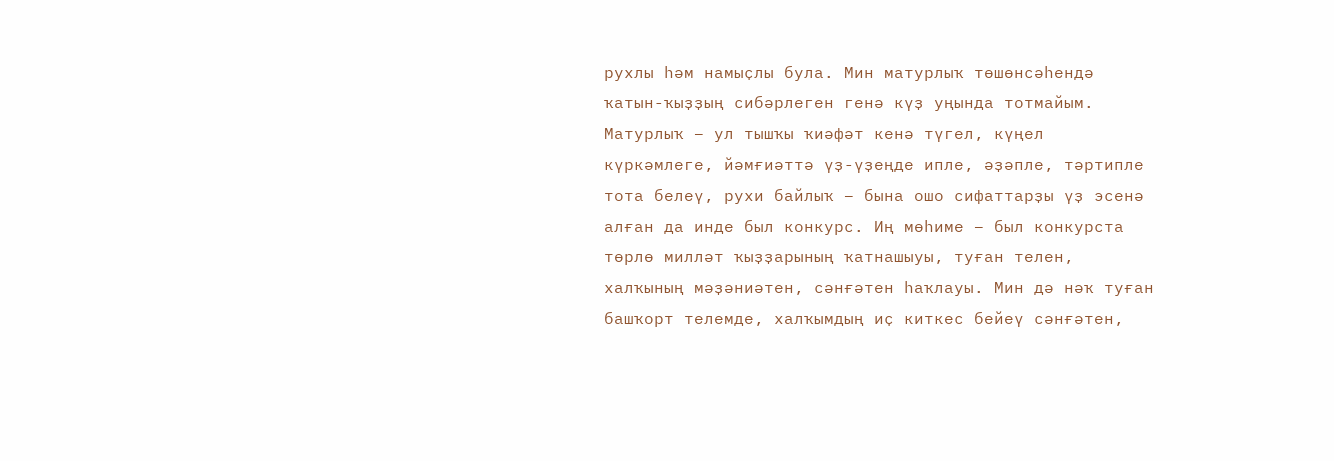рухлы һәм намыҫлы була. Мин матурлыҡ төшөнсәһендә ҡатын-ҡыҙҙың сибәрлеген генә күҙ уңында тотмайым. Матурлыҡ – ул тышҡы ҡиәфәт кенә түгел, күңел күркәмлеге, йәмғиәттә үҙ-үҙеңде ипле, әҙәпле, тәртипле тота белеү, рухи байлыҡ – бына ошо сифаттарҙы үҙ эсенә алған да инде был конкурс. Иң мөһиме – был конкурста төрлө милләт ҡыҙҙарының ҡатнашыуы, туған телен, халҡының мәҙәниәтен, сәнғәтен һаҡлауы. Мин дә нәҡ туған башҡорт телемде, халҡымдың иҫ киткес бейеү сәнғәтен,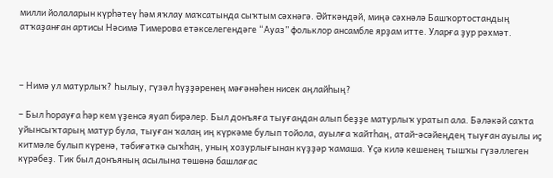милли йолаларын күрһәтеү һәм яҡлау маҡсатында сыҡтым сәхнәгә. Әйткәндәй, миңә сәхнәлә Башҡортостандың атҡаҙанған артисы Нәсимә Тимерова етәкселегендәге “Ауаз” фольклор ансамбле ярҙам итте. Уларға ҙур рәхмәт.



– Нимә ул матурлыҡ? Һылыу, гүзәл һүҙҙәренең мәғәнәһен нисек аңлайһың?

– Был һорауға һәр кем үҙенсә яуап бирәлер. Был донъяға тыуғандан алып беҙҙе матурлыҡ уратып ала. Бәләкәй саҡта уйынсыҡтарың матур була, тыуған ҡалаң иң күркәме булып тойола, ауылға ҡайтһаң, атай-әсәйеңдең тыуған ауылы иҫ китмәле булып күренә, тәбиғәткә сыҡһаң, уның хозурлығынан күҙҙәр ҡамаша. Үҫә килә кешенең тышҡы гүзәллеген күрәбеҙ. Тик был донъяның асылына төшөнә башлағас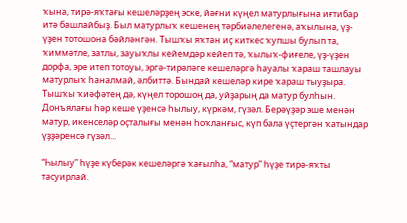ҡына, тирә-яҡтағы кешеләрҙең эске, йәғни күңел матурлығына иғтибар итә башлайбыҙ. Был матурлыҡ кешенең тәрбиәлелегенә, аҡылына, үҙ-үҙен тотошона бәйләнгән. Тышҡы яҡтан иҫ киткес ҡупшы булып та, ҡиммәтле, затлы, зауыҡлы кейемдәр кейеп тә, ҡылыҡ-фиғеле, үҙ-үҙен дорфа, эре итеп тотоуы, эргә-тирәләге кешеләргә һауалы ҡараш ташлауы матурлыҡ һаналмай, әлбиттә. Бындай кешеләр кире ҡараш тыуҙыра. Тышҡы ҡиәфәтең дә, күңел торошоң да, уйҙарың да матур булһын. Донъялағы һәр кеше үҙенсә һылыу, күркәм, гүзәл. Берәүҙәр эше менән матур, икенселәр оҫталығы менән һоҡланғыс, күп бала үҫтергән ҡатындар үҙҙәренсә гүзәл...

“Һылыу” һүҙе күберәк кешеләргә ҡағылһа, “матур” һүҙе тирә-яҡты тасуирлай.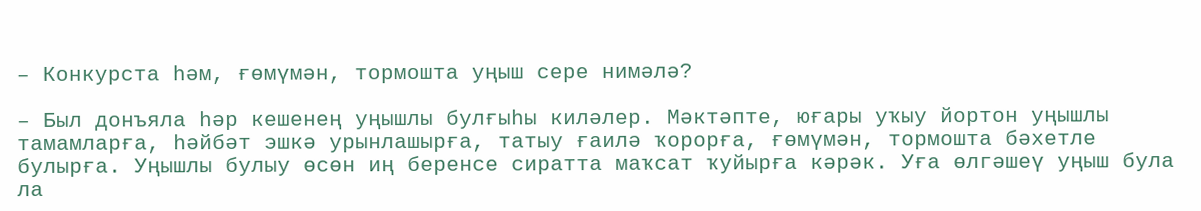– Конкурста һәм, ғөмүмән, тормошта уңыш сере нимәлә?

– Был донъяла һәр кешенең уңышлы булғыһы киләлер. Мәктәпте, юғары уҡыу йортон уңышлы тамамларға, һәйбәт эшкә урынлашырға, татыу ғаилә ҡорорға, ғөмүмән, тормошта бәхетле булырға. Уңышлы булыу өсөн иң беренсе сиратта маҡсат ҡуйырға кәрәк. Уға өлгәшеү уңыш була ла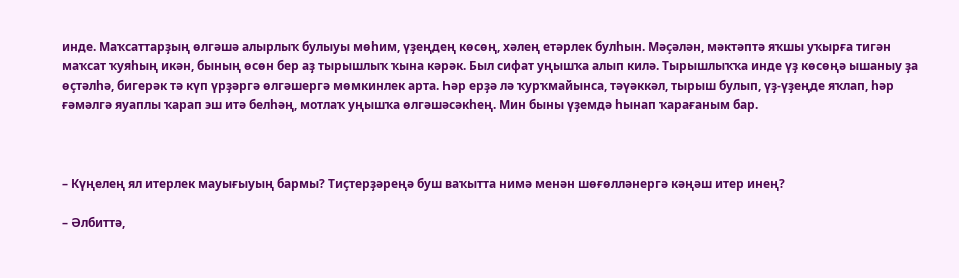инде. Маҡсаттарҙың өлгәшә алырлыҡ булыуы мөһим, үҙеңдең көсөң, хәлең етәрлек булһын. Мәҫәлән, мәктәптә яҡшы уҡырға тигән маҡсат ҡуяһың икән, бының өсөн бер аҙ тырышлыҡ ҡына кәрәк. Был сифат уңышҡа алып килә. Тырышлыҡҡа инде үҙ көсөңә ышаныу ҙа өҫтәлһә, бигерәк тә күп үрҙәргә өлгәшергә мөмкинлек арта. Һәр ерҙә лә ҡурҡмайынса, тәүәккәл, тырыш булып, үҙ-үҙеңде яҡлап, һәр ғәмәлгә яуаплы ҡарап эш итә белһәң, мотлаҡ уңышҡа өлгәшәсәкһең. Мин быны үҙемдә һынап ҡарағаным бар.



– Күңелең ял итерлек мауығыуың бармы? Тиҫтерҙәреңә буш ваҡытта нимә менән шөғөлләнергә кәңәш итер инең?

– Әлбиттә,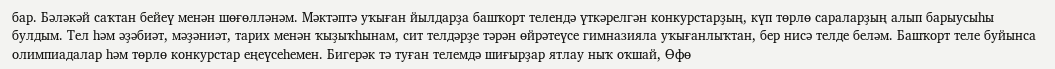бар. Бәләкәй саҡтан бейеү менән шөғөлләнәм. Мәктәптә уҡыған йылдарҙа башҡорт телендә үткәрелгән конкурстарҙың, күп төрлө сараларҙың алып барыусыһы булдым. Тел һәм әҙәбиәт, мәҙәниәт, тарих менән ҡыҙыҡһынам, сит телдәрҙе тәрән өйрәтеүсе гимназияла уҡығанлыҡтан, бер нисә телде беләм. Башҡорт теле буйынса олимпиадалар һәм төрлө конкурстар еңеүсеһемен. Бигерәк тә туған телемдә шиғырҙар ятлау ныҡ оҡшай, Өфө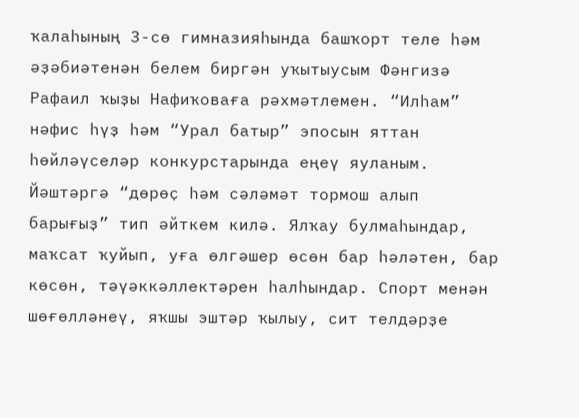ҡалаһының 3-сө гимназияһында башҡорт теле һәм әҙәбиәтенән белем биргән уҡытыусым Фәнгизә Рафаил ҡыҙы Нафиҡоваға рәхмәтлемен. “Илһам” нәфис һүҙ һәм “Урал батыр” эпосын яттан һөйләүселәр конкурстарында еңеү яуланым. Йәштәргә “дөрөҫ һәм сәләмәт тормош алып барығыҙ” тип әйткем килә. Ялҡау булмаһындар, маҡсат ҡуйып, уға өлгәшер өсөн бар һәләтен, бар көсөн, тәүәккәллектәрен һалһындар. Спорт менән шөғөлләнеү, яҡшы эштәр ҡылыу, сит телдәрҙе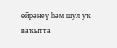өйрәнеү һәм шул уҡ ваҡытта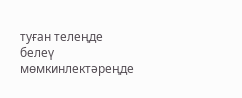туған телеңде белеү мөмкинлектәреңде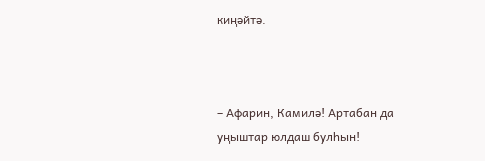киңәйтә.



– Афарин, Камилә! Артабан да уңыштар юлдаш булһын!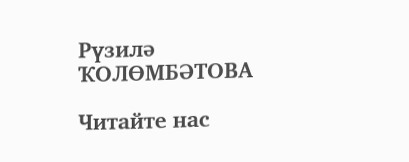Рүзилә ҠОЛӨМБӘТОВА

Читайте нас